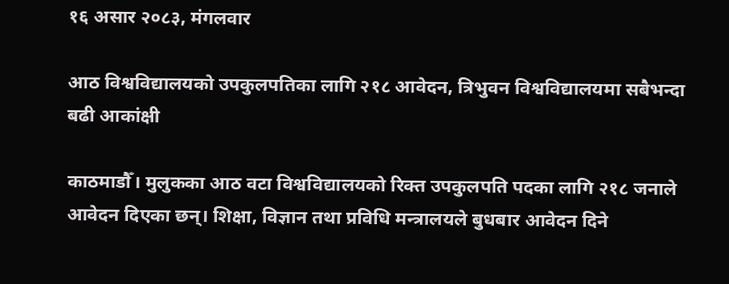१६ असार २०८३, मंगलवार

आठ विश्वविद्यालयको उपकुलपतिका लागि २१८ आवेदन, त्रिभुवन विश्वविद्यालयमा सबैभन्दा बढी आकांक्षी

काठमाडौँ। मुलुकका आठ वटा विश्वविद्यालयको रिक्त उपकुलपति पदका लागि २१८ जनाले आवेदन दिएका छन्। शिक्षा, विज्ञान तथा प्रविधि मन्त्रालयले बुधबार आवेदन दिने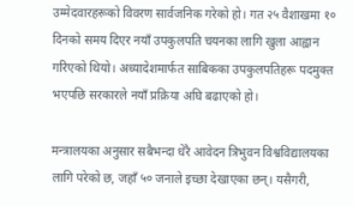उम्मेदवारहरूको विवरण सार्वजनिक गरेको हो। गत २५ वैशाखमा १० दिनको समय दिएर नयाँ उपकुलपति चयनका लागि खुला आह्वान गरिएको थियो। अध्यादेशमार्फत साबिकका उपकुलपतिहरू पदमुक्त भएपछि सरकारले नयाँ प्रक्रिया अघि बढाएको हो।

मन्त्रालयका अनुसार सबैभन्दा धेरै आवेदन त्रिभुवन विश्वविद्यालयका लागि परेको छ, जहाँ ५० जनाले इच्छा देखाएका छन्। यसैगरी,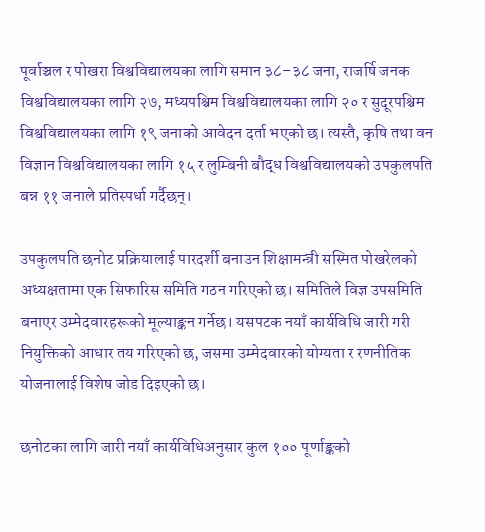पूर्वाञ्चल र पोखरा विश्वविद्यालयका लागि समान ३८–३८ जना, राजर्षि जनक विश्वविद्यालयका लागि २७, मध्यपश्चिम विश्वविद्यालयका लागि २० र सुदूरपश्चिम विश्वविद्यालयका लागि १९ जनाको आवेदन दर्ता भएको छ। त्यस्तै, कृषि तथा वन विज्ञान विश्वविद्यालयका लागि १५ र लुम्बिनी बौद्ध विश्वविद्यालयको उपकुलपति बन्न ११ जनाले प्रतिस्पर्धा गर्दैछन्।

उपकुलपति छनोट प्रक्रियालाई पारदर्शी बनाउन शिक्षामन्त्री सस्मित पोखरेलको अध्यक्षतामा एक सिफारिस समिति गठन गरिएको छ। समितिले विज्ञ उपसमिति बनाएर उम्मेदवारहरूको मूल्याङ्कन गर्नेछ। यसपटक नयाँ कार्यविधि जारी गरी नियुक्तिको आधार तय गरिएको छ, जसमा उम्मेदवारको योग्यता र रणनीतिक योजनालाई विशेष जोड दिइएको छ।

छनोटका लागि जारी नयाँ कार्यविधिअनुसार कुल १०० पूर्णाङ्कको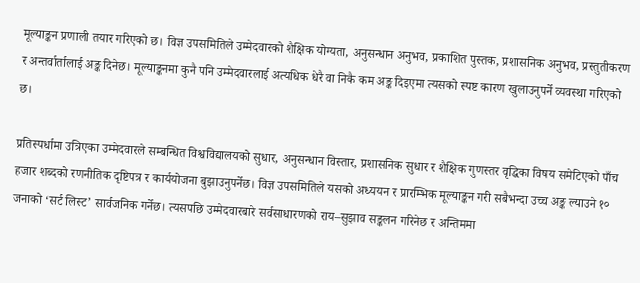मूल्याङ्कन प्रणाली तयार गरिएको छ। विज्ञ उपसमितिले उम्मेदवारको शैक्षिक योग्यता, अनुसन्धान अनुभव, प्रकाशित पुस्तक, प्रशासनिक अनुभव, प्रस्तुतीकरण र अन्तर्वार्तालाई अङ्क दिनेछ। मूल्याङ्कनमा कुनै पनि उम्मेदवारलाई अत्यधिक धेरै वा निकै कम अङ्क दिइएमा त्यसको स्पष्ट कारण खुलाउनुपर्ने व्यवस्था गरिएको छ।

प्रतिस्पर्धामा उत्रिएका उम्मेदवारले सम्बन्धित विश्वविद्यालयको सुधार, अनुसन्धान विस्तार, प्रशासनिक सुधार र शैक्षिक गुणस्तर वृद्धिका विषय समेटिएको पाँच हजार शब्दको रणनीतिक दृष्टिपत्र र कार्ययोजना बुझाउनुपर्नेछ। विज्ञ उपसमितिले यसको अध्ययन र प्रारम्भिक मूल्याङ्कन गरी सबैभन्दा उच्च अङ्क ल्याउने १० जनाको ‘सर्ट लिस्ट’ सार्वजनिक गर्नेछ। त्यसपछि उम्मेदवारबारे सर्वसाधारणको राय–सुझाव सङ्कलन गरिनेछ र अन्तिममा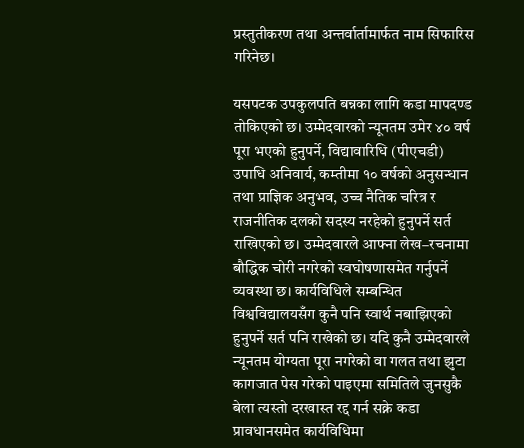प्रस्तुतीकरण तथा अन्तर्वार्तामार्फत नाम सिफारिस गरिनेछ।

यसपटक उपकुलपति बन्नका लागि कडा मापदण्ड तोकिएको छ। उम्मेदवारको न्यूनतम उमेर ४० वर्ष पूरा भएको हुनुपर्ने, विद्यावारिधि (पीएचडी) उपाधि अनिवार्य, कम्तीमा १० वर्षको अनुसन्धान तथा प्राज्ञिक अनुभव, उच्च नैतिक चरित्र र राजनीतिक दलको सदस्य नरहेको हुनुपर्ने सर्त राखिएको छ। उम्मेदवारले आफ्ना लेख–रचनामा बौद्धिक चोरी नगरेको स्वघोषणासमेत गर्नुपर्ने व्यवस्था छ। कार्यविधिले सम्बन्धित विश्वविद्यालयसँग कुनै पनि स्वार्थ नबाझिएको हुनुपर्ने सर्त पनि राखेको छ। यदि कुनै उम्मेदवारले न्यूनतम योग्यता पूरा नगरेको वा गलत तथा झुटा कागजात पेस गरेको पाइएमा समितिले जुनसुकै बेला त्यस्तो दरखास्त रद्द गर्न सक्ने कडा प्रावधानसमेत कार्यविधिमा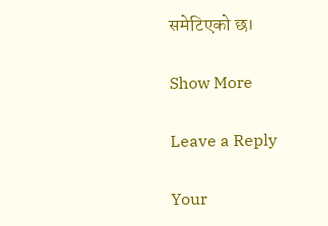समेटिएको छ।

Show More

Leave a Reply

Your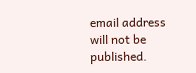email address will not be published.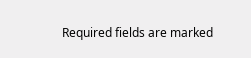Required fields are marked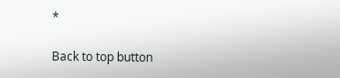*

Back to top button